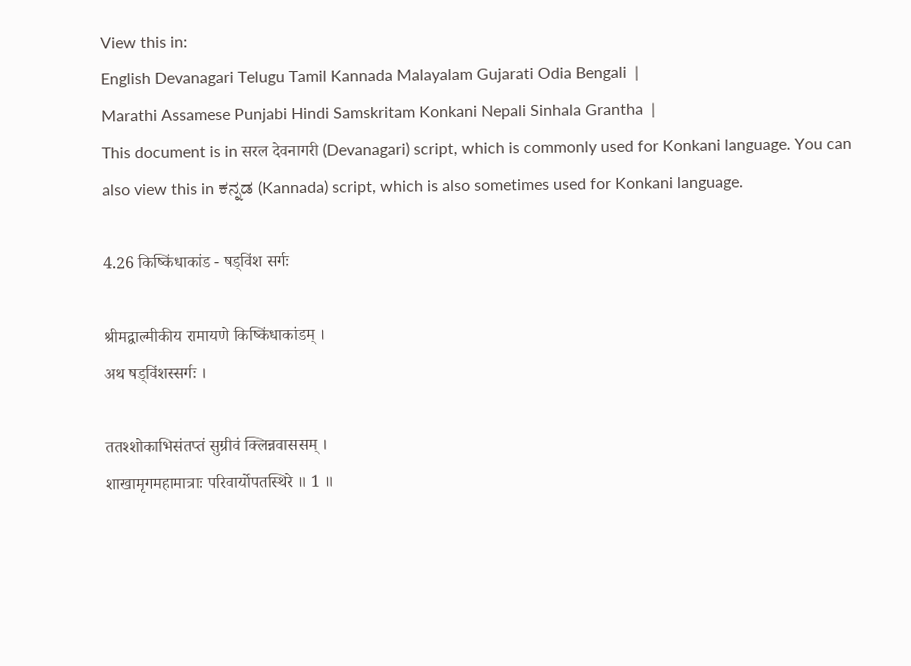View this in:
English Devanagari Telugu Tamil Kannada Malayalam Gujarati Odia Bengali  |
Marathi Assamese Punjabi Hindi Samskritam Konkani Nepali Sinhala Grantha  |
This document is in सरल देवनागरी (Devanagari) script, which is commonly used for Konkani language. You can also view this in ಕನ್ನಡ (Kannada) script, which is also sometimes used for Konkani language.

4.26 किष्किंधाकांड - षड्विंश सर्गः

श्रीमद्वाल्मीकीय रामायणे किष्किंधाकांडम् ।
अथ षड्विंशस्सर्गः ।

ततश्शोकाभिसंतप्तं सुग्रीवं क्लिन्नवाससम् ।
शाखामृगमहामात्राः परिवार्योपतस्थिरे ॥ 1 ॥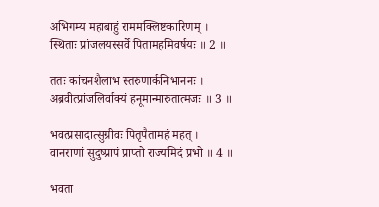अभिगम्य महाबाहुं राममक्लिष्टकारिणम् ।
स्थिताः प्रांजलयस्सर्वे पितामहमिवर्षयः ॥ 2 ॥

ततः कांचनशैलाभ स्तरुणार्कनिभाननः ।
अब्रवीत्प्रांजलिर्वाक्यं हनूमान्मारुतात्मजः ॥ 3 ॥

भवत्प्रसादात्सुग्रीवः पितृपैतामहं महत् ।
वानराणां सुदुष्प्रापं प्राप्तो राज्यमिदं प्रभो ॥ 4 ॥

भवता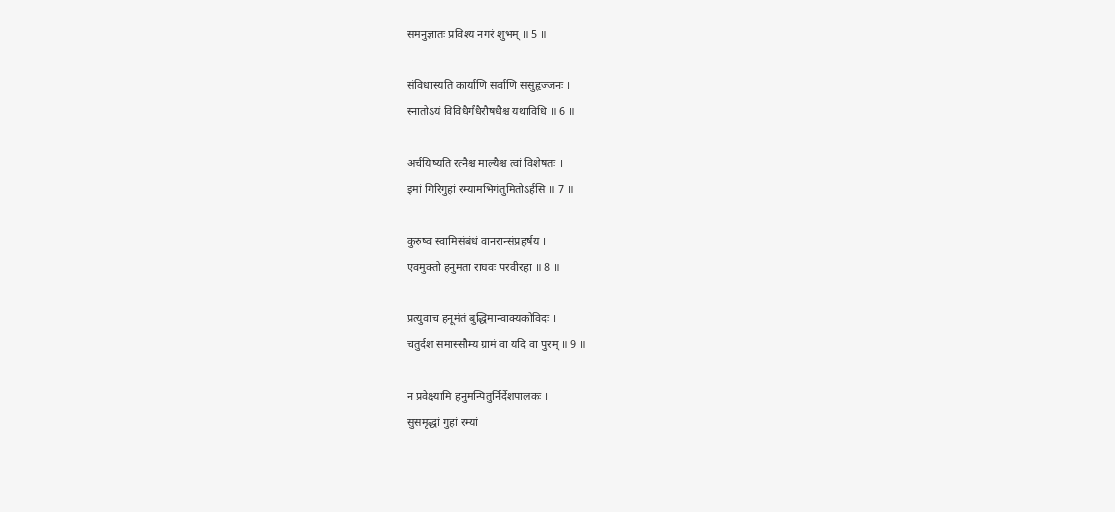समनुज्ञातः प्रविश्य नगरं शुभम् ॥ 5 ॥

संविधास्यति कार्याणि सर्वाणि ससुहृज्जनः ।
स्नातोऽयं विविधैर्गंधैरौषधैश्च यथाविधि ॥ 6 ॥

अर्चयिष्यति रत्नैश्च माल्यैश्च त्वां विशेषतः ।
इमां गिरिगुहां रम्यामभिगंतुमितोऽर्हसि ॥ 7 ॥

कुरुष्व स्वामिसंबंधं वानरान्संप्रहर्षय ।
एवमुक्तो हनुमता राघवः परवीरहा ॥ 8 ॥

प्रत्युवाच हनूमंतं बुद्धिमान्वाक्यकोविदः ।
चतुर्दश समास्सौम्य ग्रामं वा यदि वा पुरम् ॥ 9 ॥

न प्रवेक्ष्यामि हनुमन्पितुर्निर्देशपालकः ।
सुसमृद्धां गुहां रम्यां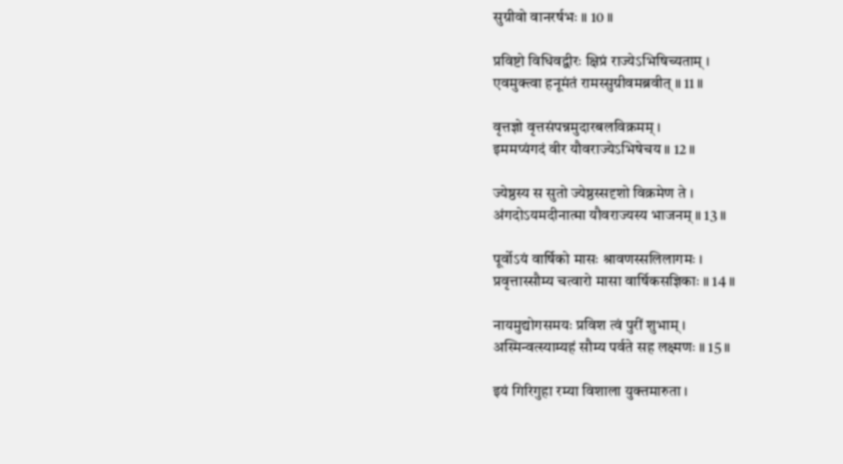सुग्रीवो वानरर्षभः ॥ 10 ॥

प्रविष्टो विधिवद्वीरः क्षिप्रं राज्येऽभिषिच्यताम् ।
एवमुक्त्वा हनूमंतं रामस्सुग्रीवमब्रवीत् ॥ 11 ॥

वृत्तज्ञो वृत्तसंपन्नमुदारबलविक्रमम् ।
इममप्यंगदं वीर यौवराज्येऽभिषेचय ॥ 12 ॥

ज्येष्ठस्य स सुतो ज्येष्ठस्सदृशो विक्रमेण ते ।
अंगदोऽयमदीनात्मा यौवराज्यस्य भाजनम् ॥ 13 ॥

पूर्वोऽयं वार्षिको मासः श्रावणस्सलिलागमः ।
प्रवृत्तास्सौम्य चत्वारो मासा वार्षिकसज्ञिकाः ॥ 14 ॥

नायमुद्योगसमयः प्रविश त्वं पुरीं शुभाम् ।
अस्मिन्वत्स्याम्यहं सौम्य पर्वते सह लक्ष्मणः ॥ 15 ॥

इयं गिरिगुहा रम्या विशाला युक्तमारुता ।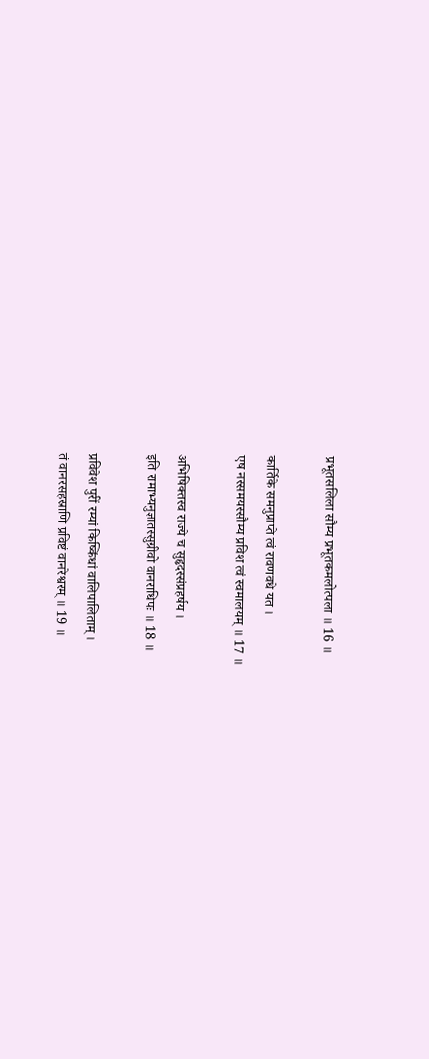प्रभूतसलिला सौम्य प्रभूतकमलोत्पला ॥ 16 ॥

कार्तिके समनुप्राप्ते त्वं रावणवधे यत ।
एष नस्समयस्सौम्य प्रविश त्वं स्वमालयम् ॥ 17 ॥

अभिषिक्तस्व राज्ये च सुहृदस्संप्रहर्षय ।
इति रामाभ्यनुज्ञातस्सुग्रीवो वानराधिपः ॥ 18 ॥

प्रविवेश पुरीं रम्यां किष्किंधां वालिपालिताम् ।
तं वानरसहस्राणि प्रविष्टं वानरेश्वरम् ॥ 19 ॥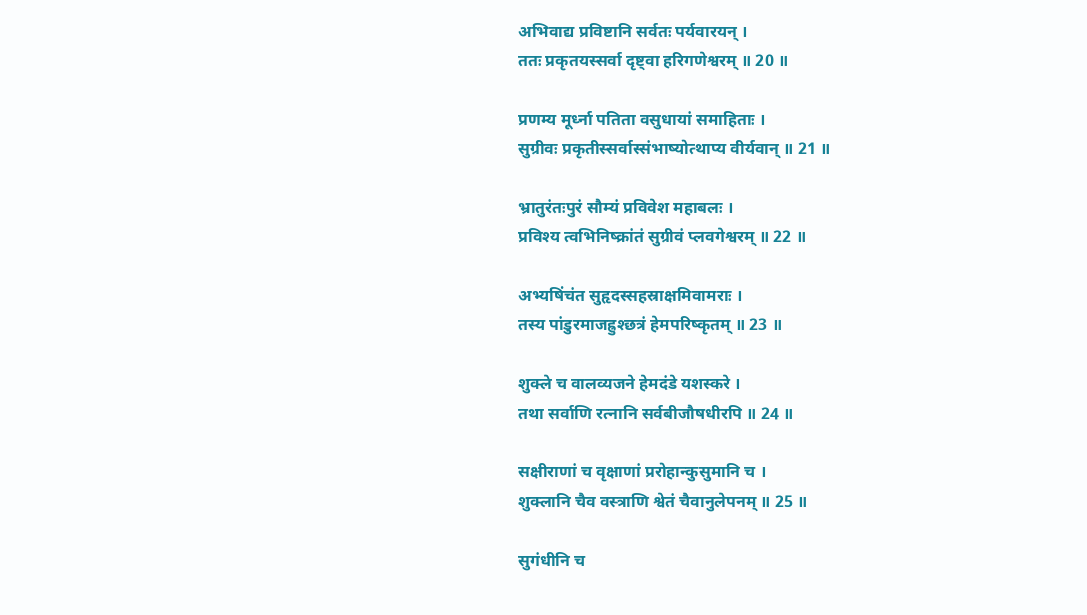अभिवाद्य प्रविष्टानि सर्वतः पर्यवारयन् ।
ततः प्रकृतयस्सर्वा दृष्ट्वा हरिगणेश्वरम् ॥ 20 ॥

प्रणम्य मूर्ध्ना पतिता वसुधायां समाहिताः ।
सुग्रीवः प्रकृतीस्सर्वास्संभाष्योत्थाप्य वीर्यवान् ॥ 21 ॥

भ्रातुरंतःपुरं सौम्यं प्रविवेश महाबलः ।
प्रविश्य त्वभिनिष्क्रांतं सुग्रीवं प्लवगेश्वरम् ॥ 22 ॥

अभ्यषिंचंत सुहृदस्सहस्राक्षमिवामराः ।
तस्य पांडुरमाजह्रुश्छत्रं हेमपरिष्कृतम् ॥ 23 ॥

शुक्ले च वालव्यजने हेमदंडे यशस्करे ।
तथा सर्वाणि रत्नानि सर्वबीजौषधीरपि ॥ 24 ॥

सक्षीराणां च वृक्षाणां प्ररोहान्कुसुमानि च ।
शुक्लानि चैव वस्त्राणि श्वेतं चैवानुलेपनम् ॥ 25 ॥

सुगंधीनि च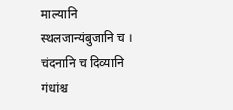माल्यानि स्थलजान्यंबुजानि च ।
चंदनानि च दिव्यानि गंधांश्च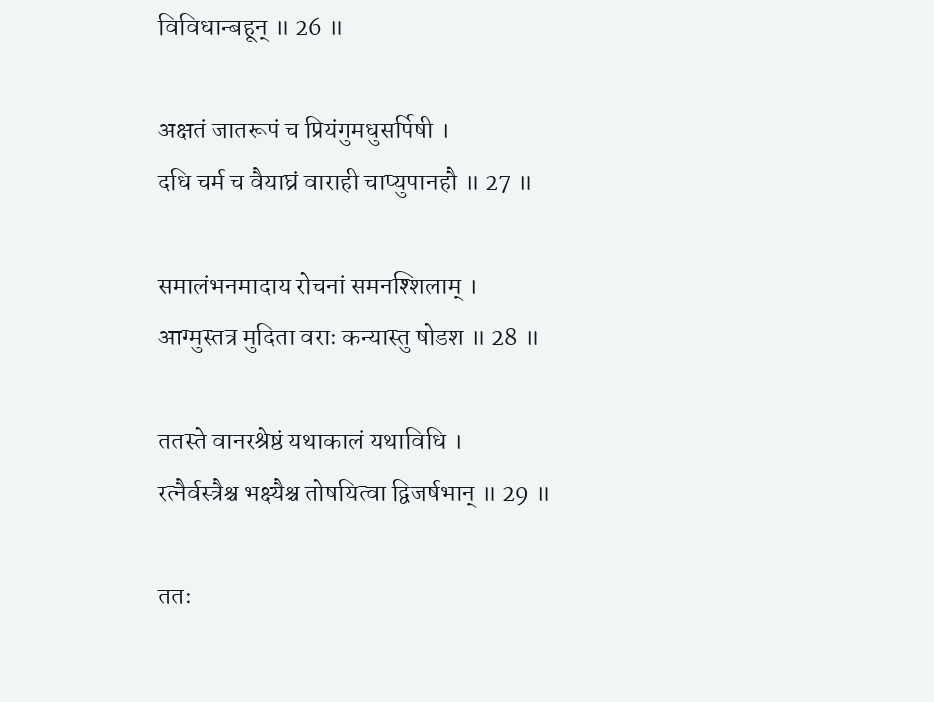विविधान्बहून् ॥ 26 ॥

अक्षतं जातरूपं च प्रियंगुमधुसर्पिषी ।
दधि चर्म च वैयाघ्रं वाराही चाप्युपानहौ ॥ 27 ॥

समालंभनमादाय रोचनां समनश्शिलाम् ।
आग्मुस्तत्र मुदिता वराः कन्यास्तु षोडश ॥ 28 ॥

ततस्ते वानरश्रेष्ठं यथाकालं यथाविधि ।
रत्नैर्वस्त्रैश्च भक्ष्यैश्च तोषयित्वा द्विजर्षभान् ॥ 29 ॥

ततः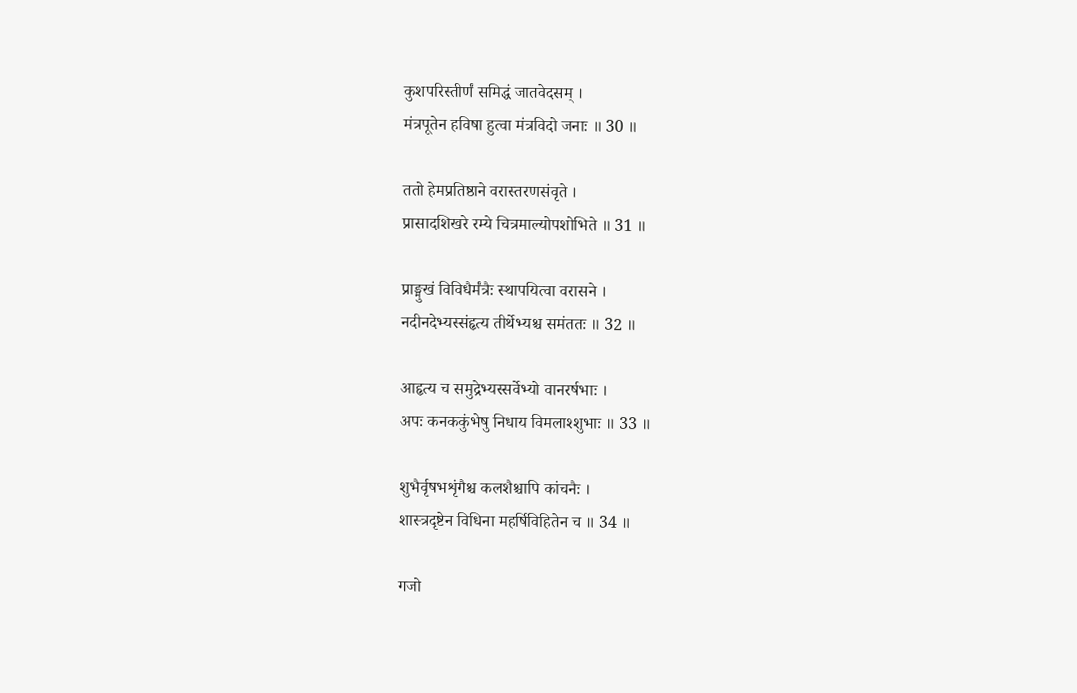कुशपरिस्तीर्णं समिद्धं जातवेदसम् ।
मंत्रपूतेन हविषा हुत्वा मंत्रविदो जनाः ॥ 30 ॥

ततो हेमप्रतिष्ठाने वरास्तरणसंवृते ।
प्रासादशिखरे रम्ये चित्रमाल्योपशोभिते ॥ 31 ॥

प्राङ्मुखं विविधैर्मंत्रैः स्थापयित्वा वरासने ।
नदीनदेभ्यस्संहृत्य तीर्थेभ्यश्च समंततः ॥ 32 ॥

आहृत्य च समुद्रेभ्यस्सर्वेभ्यो वानरर्षभाः ।
अपः कनककुंभेषु निधाय विमलाश्शुभाः ॥ 33 ॥

शुभैर्वृषभशृंगैश्च कलशैश्चापि कांचनैः ।
शास्त्रदृष्टेन विधिना महर्षिविहितेन च ॥ 34 ॥

गजो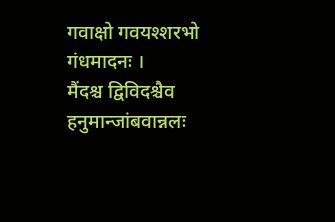गवाक्षो गवयश्शरभो गंधमादनः ।
मैंदश्च द्विविदश्चैव हनुमान्जांबवान्नलः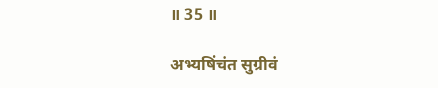॥ 35 ॥

अभ्यषिंचंत सुग्रीवं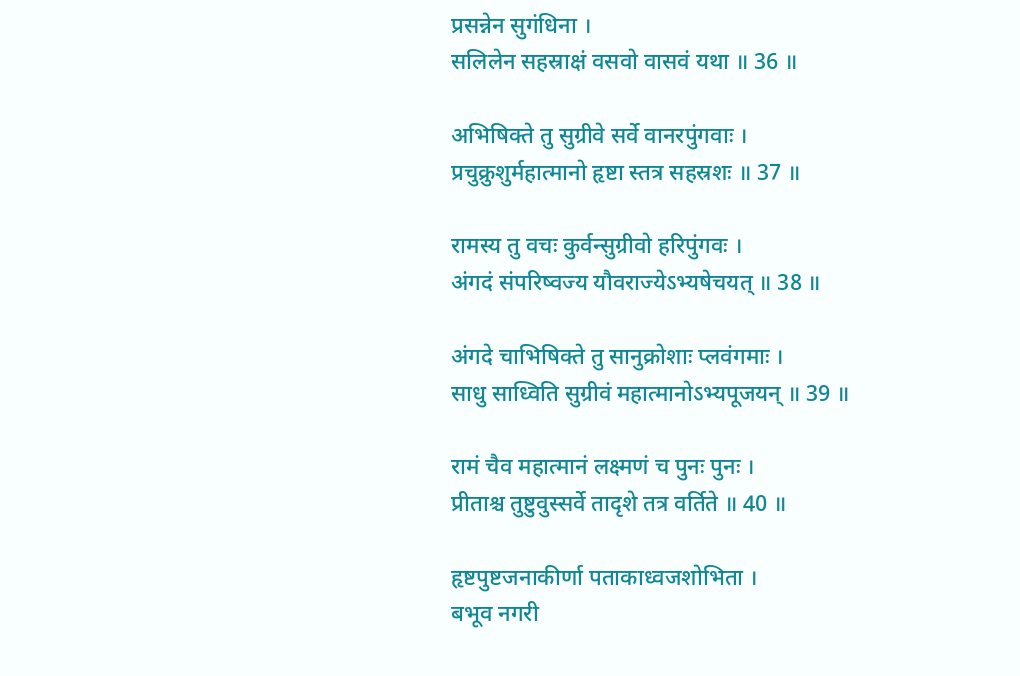प्रसन्नेन सुगंधिना ।
सलिलेन सहस्राक्षं वसवो वासवं यथा ॥ 36 ॥

अभिषिक्ते तु सुग्रीवे सर्वे वानरपुंगवाः ।
प्रचुक्रुशुर्महात्मानो हृष्टा स्तत्र सहस्रशः ॥ 37 ॥

रामस्य तु वचः कुर्वन्सुग्रीवो हरिपुंगवः ।
अंगदं संपरिष्वज्य यौवराज्येऽभ्यषेचयत् ॥ 38 ॥

अंगदे चाभिषिक्ते तु सानुक्रोशाः प्लवंगमाः ।
साधु साध्विति सुग्रीवं महात्मानोऽभ्यपूजयन् ॥ 39 ॥

रामं चैव महात्मानं लक्ष्मणं च पुनः पुनः ।
प्रीताश्च तुष्टुवुस्सर्वे तादृशे तत्र वर्तिते ॥ 40 ॥

हृष्टपुष्टजनाकीर्णा पताकाध्वजशोभिता ।
बभूव नगरी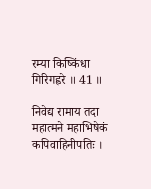रम्या किष्किंधा गिरिगह्वरे ॥ 41 ॥

निवेद्य रामाय तदा महात्मने महाभिषेकं कपिवाहिनीपतिः ।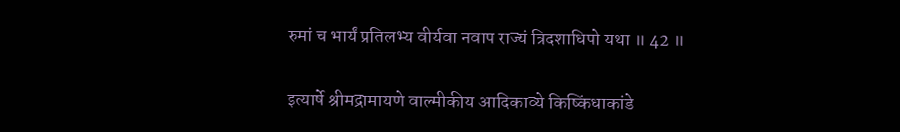रुमां च भार्यं प्रतिलभ्य वीर्यवा नवाप राज्यं त्रिदशाधिपो यथा ॥ 42 ॥

इत्यार्षे श्रीमद्रामायणे वाल्मीकीय आदिकाव्ये किष्किंधाकांडे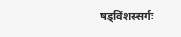षड्विंशस्सर्गः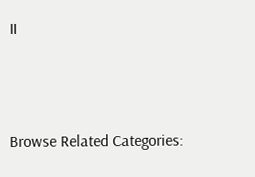॥




Browse Related Categories: